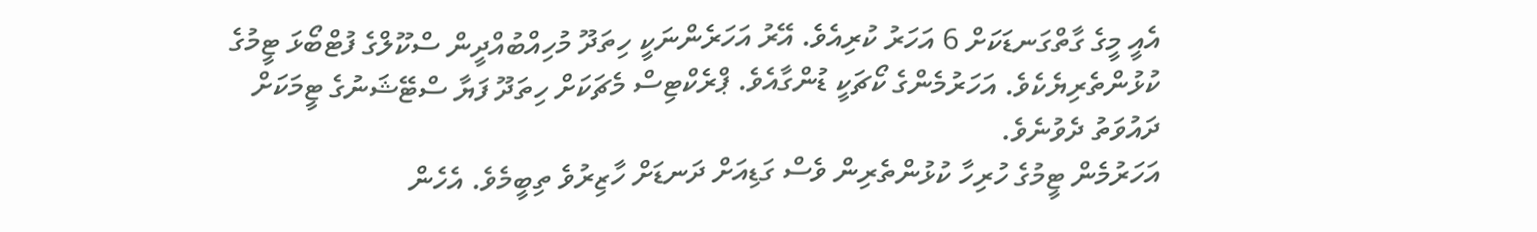އެއީ މީގެ ގާތްގަނޑަކަށް 6 އަހަރު ކުރިއެވެ. އޭރު އަހަރެންނަކީ ހިތަދޫ މުހިއްބުއްދީން ސްކޫލްގެ ފުޓްބޯޅަ ޓީމުގެ ކުޅުންތެރިޔެކެވެ. އަހަރުމެންގެ ކޯޗަކީ ޑުންގާއެވެ. ޕްރެކްޓިސް މެޗަކަށް ހިތަދޫ ފަޔާ ސްޓޭޝަނުގެ ޓީމަކަށް ދައުވަތު ދެވުނެވެ.
އަހަރުމެން ޓީމުގެ ހުރިހާ ކުޅުންތެރިން ވެސް ގަޑިއަށް ދަނޑަށް ހާޒިރުވެ ތިބީމެވެ. އެހެން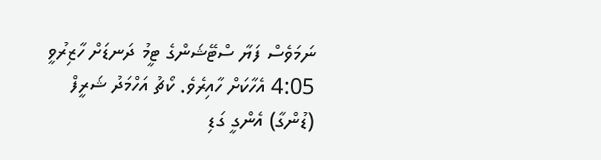ނަމަވެސް ފަޔާ ސްޓޭޝަންގެ ޓީމު ދަނޑަށް ހާޒިރުވީ 4:05 އެހާކަށް ހާއިރެވެ. ކޯޗު އަހްމަދު ޝަރީފް (ޑުންގާ) އެންގީ ގަޑި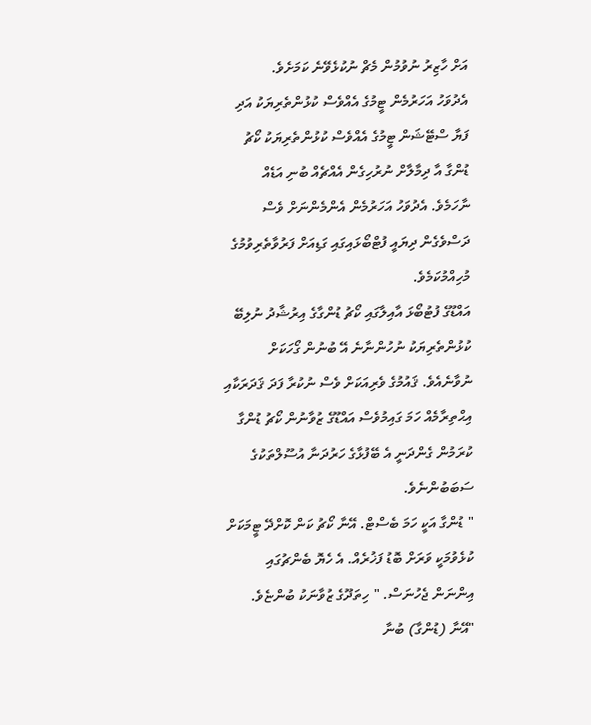އަށް ހާޒިރު ނުވުމުން މެޗް ނުކުޅެވޭނެ ކަމަށެވެ.
އެދުވަހު އަހަރުމެން ޓީމުގެ އެއްވެސް ކުޅުންތެރިޔަކު އަދި ފަޔާ ސްޓޭޝަން ޓީމުގެ އެއްވެސް ކުޅުންތެރިޔަކު ކޯޗު ޑުންގާ އާ ދިމާލާށް ނުރުހިގެން އެއްޗެއް ބުނި އަޑެއް ނާހަމެވެ. އެދުވަހު އަހަރުމެން އެންމެންނަށް ވެސް ދަސްވެގެން ދިޔައީ ފުޓްބޯޅައިގައި ގަޑިއަށް ފަރުވާތެރިވުމުގެ މުހިއްމުކަމެވެ.
އައްޑޫގެ ފުޓުބޯޅަ އާއިލާގައި ކޯޗު ޑުންގާގެ އިރުޝާދު ނުލިބޭ ކުޅުންތެރިޔަކު ނުހުންނާނެ އޭ ބުނުން ގޯހަކަށް ނުވާނެއެވެ. ޤައުމުގެ ވެރިއަކަށް ވެސް ނުކުރާ ފަދަ ޤަދަރަކާއި އިޙްތިރާމެއް ހަމަ ގައިމުވެސް އައްޑޫގެ ޒުވާނުން ކޯޗު ޑުންގާ ކުރަމުން ގެންދަނީ އެ ބޭފުޅާގެ ހަރުދަނާ އުސޫލްތަކުގެ ސަބަބުންނެވެ.
" ޑުންގާ އަކީ ހަމަ ބެސްޓް. އޭނާ ކޯޗު ކަން ކޮށްދޭ ޓީމަކަށް ކުޅެވުމަކީ ވަރަށް ބޮޑު ފަޚުރެއް. އެ ހެޔޮ ބެންޗުގައި އިންނަން ޖެހުނަސް. " ހިތަދޫގެ ޒުވާނަކު ބުންޏެވެ.
"އޭނާ (ޑުންގާ) ބުނާ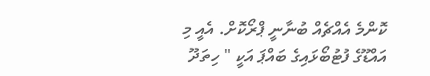ކޮންމެ އެއްޗެއް ބުނާނީ ޕްރޯކޮށް. އެއީ މި އައްޑޫގެ ފުޓުބޯޅައިގެ ބައްޕަ އަކީ " ހިތަދޫ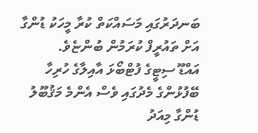ބަނދަރުގައި މަސައްކަތް ކުރާ މީހަކު ޑުންގާ އަށް ތައުރީފް ކުރަމުން ބުންޏެވެ.
އައްޑޫ ސިޓީގެ ފުޓްބޯޅަ އާއިލާގެ ހުރިހާ ބޭފުޅުންގެ މެދުގައި ވެސް އެންމެ މަޤުބޫލު ޑުންގާ މިއަދު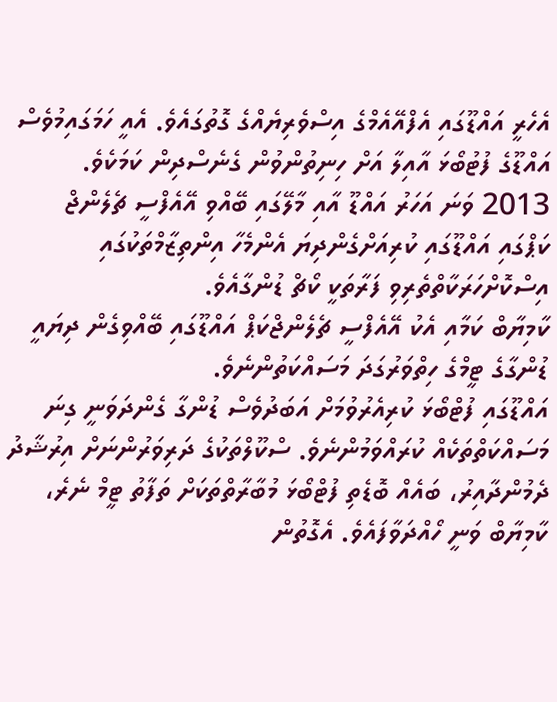އެހެރީ އައްޑޫގައި އެފްއޭއެމްގެ އިސްވެރިޔެއްގެ ގޮތުގައެވެ. އެއީ ހަމަގައިމުވެސް އައްޑޫގެ ފުޓުބޯޅަ އާއިލާ އަށް ހިނިތުންވުން ގެނެސްދިން ކަމަކެވެ.
2013 ވަނަ އަހަރު އައްޑޫ އާއި މާލޭގައި ބޭއްވި އޭއެފްސީ ޗެލެންޖް ކަޕްގައި އައްޑޫގައި ކުރިއަށްގެންދިޔަ އެންމެހާ އިންތިޒާމްތަކުގައި އިސްކޮށްހަރަކާތްތެރިވި ފަރާތަކީ ކޯޗް ޑުންގާއެވެ.
ކާމިޔާބް ކަމާއި އެކު އޭއެފްސީ ޗެލެންޖްކަޕް އައްޑޫގައި ބޭއްވިގެން ދިޔައީ ޑުންގާގެ ޓީމްގެ ހިތްވަރުގަދަ މަސައްކަތުންނެވެ.
އައްޑޫގައި ފުޓްބޯޅަ ކުރިއެރުވުމަށް އަބަދުވެސް ޑުންގާ ގެންދަވަނީ ގިނަ މަސައްކަތްތަކެއް ކުރައްވަމުންނެވެ. ސްކޫލްތަކުގެ ދަރިވަރުންނަށް އިރުޝާދު ދެމުންދާއިރު، ބައެއް ބޮޑެތި ފުޓްބޯޅަ މުބާރާތްތަކަށް ތަފާތު ޓީމް ނެރެ، ކާމިޔާބް ވަނީ ހޯއްދަވާފައެވެ. އެގޮތުން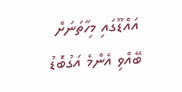އައްޑޫގައި މިހާތަނަށް ބޭއްވި އެންމެ އަގުބޮޑު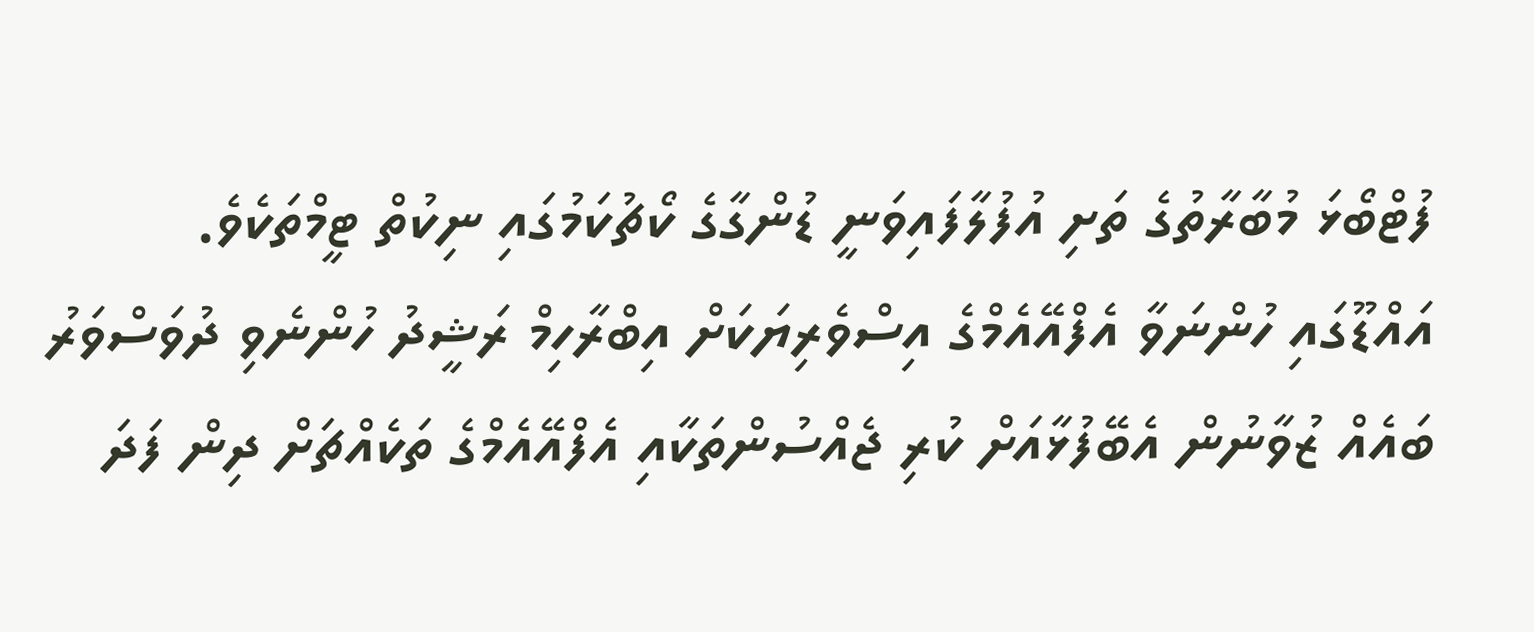ފުޓްބޯޅަ މުބާރާތުގެ ތަށި އުފުލާފައިވަނީ ޑުންގާގެ ކޯޗުކަމުގައި ނިކުތް ޓީމްތަކެވެ.
އައްޑޫގައި ހުންނަވާ އެފްއޭއެމްގެ އިސްވެރިޔަކަށް އިބްރާހިމް ރަޝީދު ހުންނެވި ދުވަސްވަރު ބައެއް ޒުވާނުން އެބޭފުޅާއަށް ކުރި ޖެއްސުންތަކާއި އެފްއޭއެމްގެ ތަކެއްޗަށް ދިން ފަދަ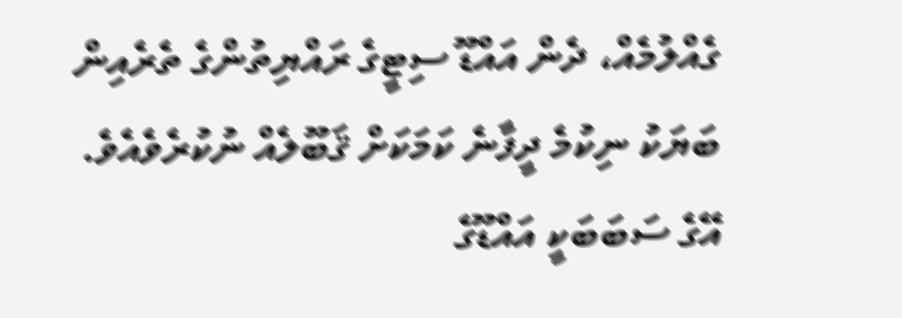ގެއްލުމެއް، ދެން އައްޑޫ ސިޓީގެ ރައްޔިތުންގެ ތެރެއިން ބަޔަކު ނިކުމެ ދީފާނެ ކަމަކަށް ޤަބޫލެއް ނުކުރެވެއެވެ. އޭގެ ސަބަބަކީ އައްޑޫގެ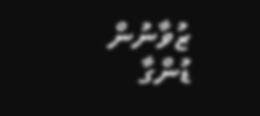ޒުވާނުން ޑުންގާ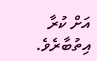އަށް ކުރާ އިތުބާރެވެ.